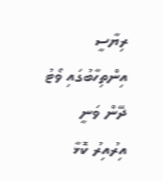ރިޔާސީ އިންތިހާބުގައި ވޯޓު ދޭން ވަނީ އިރުއިރު ކޮޅާ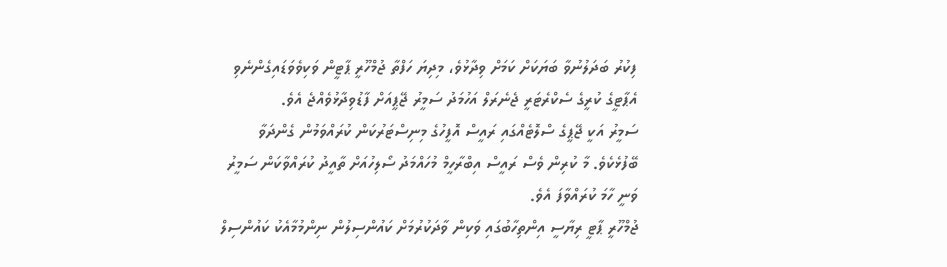ފިކުރު ބަދަލުނުވާ ބަޔަކަށް ކަމަށް ވިދާޅުވެ، މިދިޔަ ހަފްތާ ޖުމްހޫރީ ޕާޓީން ވަކިވެވަޑައިގެންނެވި އެޕާޓީގެ ކުރީގެ ސެކްރެޓަރީ ޖެނެރަލް އަހުމަދު ސަމީރު ޖޭޕީއަށް ފާޑުވިދާޅުވެއްޖެ އެވެ.
ސަމީރު އަކީ ޖޭޕީގެ ސްލޮޓެއްގައި ރައީސް އޮފީހުގެ މިނިސްޓަރުކަން ކުރައްވަމުން ގެންދަވާ ބޭފުޅެކެވެ. މާ ކުރިން ވެސް ރައީސް އިބްރާހީމް މުހައްމަދު ސޯލިހުއަށް ތާއީދު ކުރައްވާކަން ސަމީރު ވަނީ ހާމަ ކުރައްވާފަ އެވެ.
ޖުމްހޫރީ ޕާޓީ ރިޔާސީ އިންތިހާބުގައި ވަކިން ވާދަކުރުމަށް ކައުންސިލުން ނިންމުމާއެކު ކައުންސިލް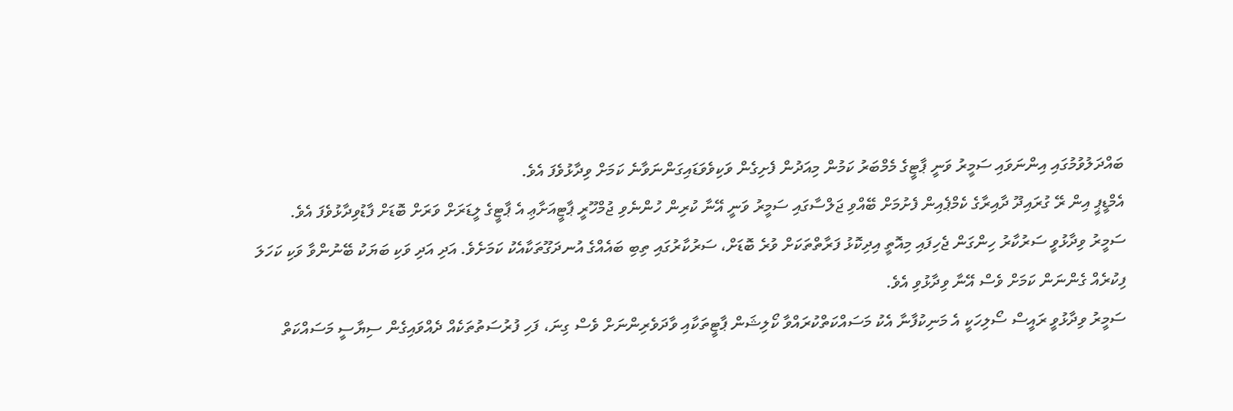ބައްދަލުވުމުގައި އިންނަވައި ސަމީރު ވަނީ ޕާޓީގެ މެމްބަރު ކަމުން މިއަދުން ފެށިގެން ވަކިވެވަޑައިގަންނަވާނެ ކަމަށް ވިދާޅުވެފަ އެވެ.
އެމްޑީޕީ އިން ރޭ ގުރައިދޫ ދާއިރާގެ ކެމްޕެއިން ފެށުމަށް ބޭއްވި ޖަލްސާގައި ސަމީރު ވަނީ އޭނާ ކުރިން ހުންނެވި ޖުމްހޫރީ ޕާޓީއަށާޢި އެ ޕާޓީގެ ލީޑަރަށް ވަރަށް ބޮޑަށް ފާޑުވިދާޅުވެފަ އެވެ.
ސަމީރު ވިދާޅުވީ ސަރުކާރު ހިންގަން ޖެހިފައި މިއޮތީ އިދިކޮޅު ފަރާތްތަކަށް ވުރެ ބޮޑަށް، ސަރުކާރުގައި ތިބި ބައެއްގެ އުނދަގޫތަކާއެކު ކަމަށެވެ. އަދި އަދި ވަކި ބަޔަކު ބޭނުންވާ ވަކި ކަހަލަ ފިކުރެއް ގެންނަން ކަމަށް ވެސް އޭނާ ވިދާޅުވި އެވެ.
ސަމީރު ވިދާޅުވީ ރައީސް ސޯލިހަކީ އެ މަނިކުފާނާ އެކު މަސައްކަތްކުރައްވާ ކޯލިޝަން ޕާޓީތަކާއި ވާދަވެރިންނަށް ވެސް ގިނަ، ފަހި ފުރުސަތުތަކެއް ދެއްވައިގެން ސިޔާސީ މަސައްކަތް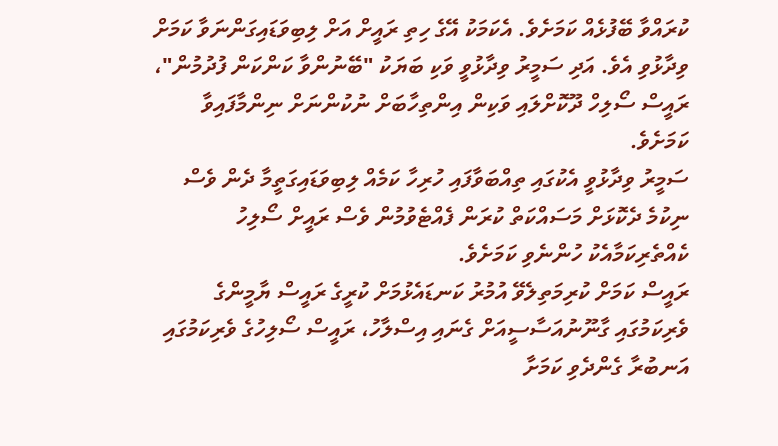ކުރައްވާ ބޭފުޅެއް ކަމަށެވެ. އެކަމަކު އޭގެ ހިތި ރައީށް އަށް ލިބިވަޑައިގަންނަވާ ކަމަށް ވިދާޅުވި އެވެ. އަދި ސަމީރު ވިދާޅުވީ ވަކި ބަޔަކު "ބޭނުންވާ ކަންކަން ފުދުމުން"، ރައީސް ސޯލިހް ދޫކޮށްލައި ވަކިން އިންތިހާބަށް ނުކުންނަށް ނިންމާފައިވާ ކަމަށެވެ.
ސަމީރު ވިދާޅުވީ އެކުގައި ތިއްބަވާފައި ހުރިހާ ކަމެއް ލިބިވަޑައިގަތީމާ ދެން ވެސް ނިކުމެ ދެކޮޅަށް މަސައްކަތް ކުރަން ފެއްޓެވުމުން ވެސް ރައީށް ސޯލިހު ކެއްތެރިކަމާއެކު ހުންނެވި ކަމަށެވެ.
ރައީސް ކަމަށް ކުރިމަތިލެވޭ އުމުރު ކަނޑައެޅުމަށް ކުރީގެ ރައީސް ޔާމީންގެ ވެރިކަމުގައި ގާނޫނުއަސާސީއަށް ގެނައި އިސްލާހު، ރައީސް ސޯލިހުގެ ވެރިކަމުގައި އަނބުރާ ގެންދެވި ކަމަށާ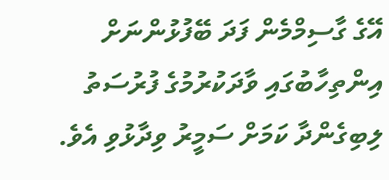އޭގެ ގާސިމްމެން ފަދަ ބޭފުޅުންނަށް އިންތިހާބުގައި ވާދަކުރުމުގެ ފުރުސަތު ލިބިގެންދާ ކަމަށް ސަމީރު ވިދާޅުވި އެވެ.